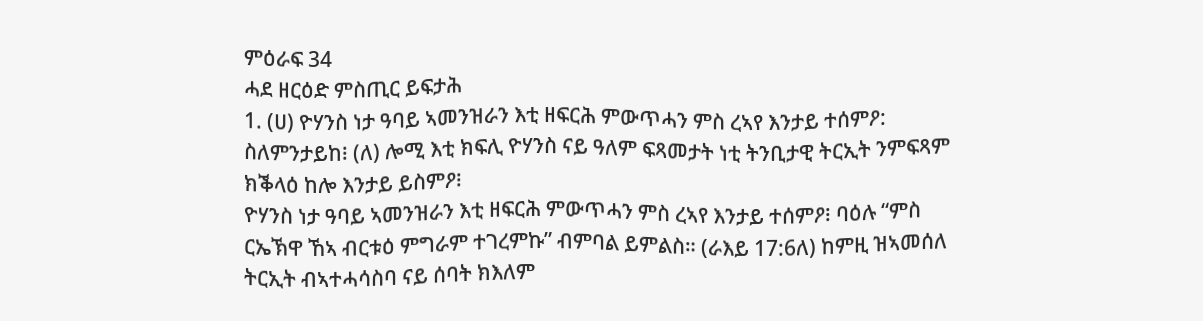ምዕራፍ 34
ሓደ ዘርዕድ ምስጢር ይፍታሕ
1. (ሀ) ዮሃንስ ነታ ዓባይ ኣመንዝራን እቲ ዘፍርሕ ምውጥሓን ምስ ረኣየ እንታይ ተሰምዖ: ስለምንታይከ፧ (ለ) ሎሚ እቲ ክፍሊ ዮሃንስ ናይ ዓለም ፍጻመታት ነቲ ትንቢታዊ ትርኢት ንምፍጻም ክቕላዕ ከሎ እንታይ ይስምዖ፧
ዮሃንስ ነታ ዓባይ ኣመንዝራን እቲ ዘፍርሕ ምውጥሓን ምስ ረኣየ እንታይ ተሰምዖ፧ ባዕሉ “ምስ ርኤኽዋ ኸኣ ብርቱዕ ምግራም ተገረምኩ” ብምባል ይምልስ። (ራእይ 17:6ለ) ከምዚ ዝኣመሰለ ትርኢት ብኣተሓሳስባ ናይ ሰባት ክእለም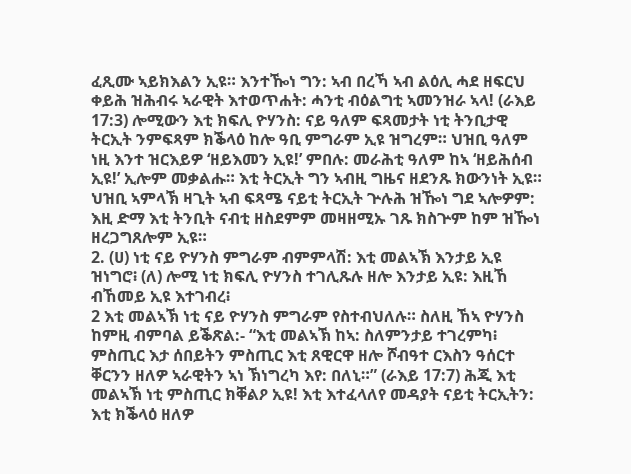ፈጺሙ ኣይክእልን ኢዩ። እንተዀነ ግን: ኣብ በረኻ ኣብ ልዕሊ ሓደ ዘፍርህ ቀይሕ ዝሕብሩ ኣራዊት እተወጥሐት: ሓንቲ ብዕልግቲ ኣመንዝራ ኣላ! (ራእይ 17:3) ሎሚውን እቲ ክፍሊ ዮሃንስ: ናይ ዓለም ፍጻመታት ነቲ ትንቢታዊ ትርኢት ንምፍጻም ክቕላዕ ከሎ ዓቢ ምግራም ኢዩ ዝግረም። ህዝቢ ዓለም ነዚ እንተ ዝርእይዎ ‘ዘይእመን ኢዩ!’ ምበሉ: መራሕቲ ዓለም ከኣ ‘ዘይሕሰብ ኢዩ!’ ኢሎም መቃልሑ። እቲ ትርኢት ግን ኣብዚ ግዜና ዘደንጹ ክውንነት ኢዩ። ህዝቢ ኣምላኽ ዛጊት ኣብ ፍጻሜ ናይቲ ትርኢት ጕሉሕ ዝዀነ ግደ ኣሎዎም: እዚ ድማ እቲ ትንቢት ናብቲ ዘስደምም መዛዘሚኡ ገጹ ክስጕም ከም ዝዀነ ዘረጋግጸሎም ኢዩ።
2. (ሀ) ነቲ ናይ ዮሃንስ ምግራም ብምምላሽ: እቲ መልኣኽ እንታይ ኢዩ ዝነግሮ፧ (ለ) ሎሚ ነቲ ክፍሊ ዮሃንስ ተገሊጹሉ ዘሎ እንታይ ኢዩ: እዚኸ ብኸመይ ኢዩ እተገብረ፧
2 እቲ መልኣኽ ነቲ ናይ ዮሃንስ ምግራም የስተብህለሉ። ስለዚ ኸኣ ዮሃንስ ከምዚ ብምባል ይቕጽል:- “እቲ መልኣኽ ከኣ: ስለምንታይ ተገረምካ፧ ምስጢር እታ ሰበይትን ምስጢር እቲ ጸዊርዋ ዘሎ ሾብዓተ ርእስን ዓሰርተ ቐርንን ዘለዎ ኣራዊትን ኣነ ኽነግረካ እየ: በለኒ።” (ራእይ 17:7) ሕጂ እቲ መልኣኽ ነቲ ምስጢር ክቐልዖ ኢዩ! እቲ እተፈላለየ መዳያት ናይቲ ትርኢትን: እቲ ክቕላዕ ዘለዎ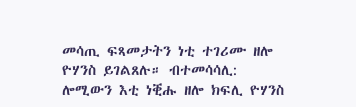መሳጢ ፍጻመታትን ነቲ ተገሪሙ ዘሎ ዮሃንስ ይገልጸሉ። ብተመሳሳሊ: ሎሚውን እቲ ነቒሑ ዘሎ ክፍሊ ዮሃንስ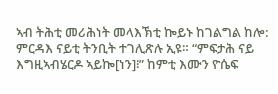ኣብ ትሕቲ መሪሕነት መላእኽቲ ኰይኑ ከገልግል ከሎ: ምርዳእ ናይቲ ትንቢት ተገሊጽሉ ኢዩ። “ምፍታሕ ናይ እግዚኣብሄርዶ ኣይኰ[ነን]፧” ከምቲ እሙን ዮሴፍ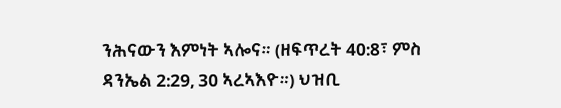ንሕናውን እምነት ኣሎና። (ዘፍጥረት 40:8፣ ምስ ዳንኤል 2:29, 30 ኣረኣእዮ።) ህዝቢ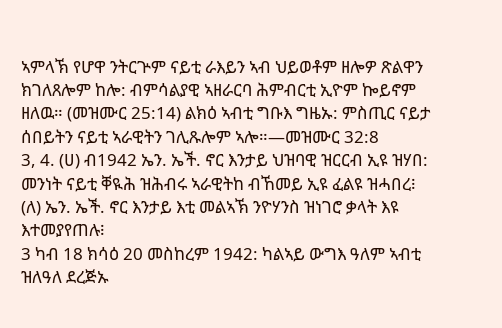ኣምላኽ የሆዋ ንትርጕም ናይቲ ራእይን ኣብ ህይወቶም ዘሎዎ ጽልዋን ክገለጸሎም ከሎ: ብምሳልያዊ ኣዘራርባ ሕምብርቲ ኢዮም ኰይኖም ዘለዉ። (መዝሙር 25:14) ልክዕ ኣብቲ ግቡእ ግዜኡ: ምስጢር ናይታ ሰበይትን ናይቲ ኣራዊትን ገሊጹሎም ኣሎ።—መዝሙር 32:8
3, 4. (ሀ) ብ1942 ኤን. ኤች. ኖር እንታይ ህዝባዊ ዝርርብ ኢዩ ዝሃበ: መንነት ናይቲ ቐዪሕ ዝሕብሩ ኣራዊትከ ብኸመይ ኢዩ ፈልዩ ዝሓበረ፧ (ለ) ኤን. ኤች. ኖር እንታይ እቲ መልኣኽ ንዮሃንስ ዝነገሮ ቃላት እዩ እተመያየጠሉ፧
3 ካብ 18 ክሳዕ 20 መስከረም 1942: ካልኣይ ውግእ ዓለም ኣብቲ ዝለዓለ ደረጅኡ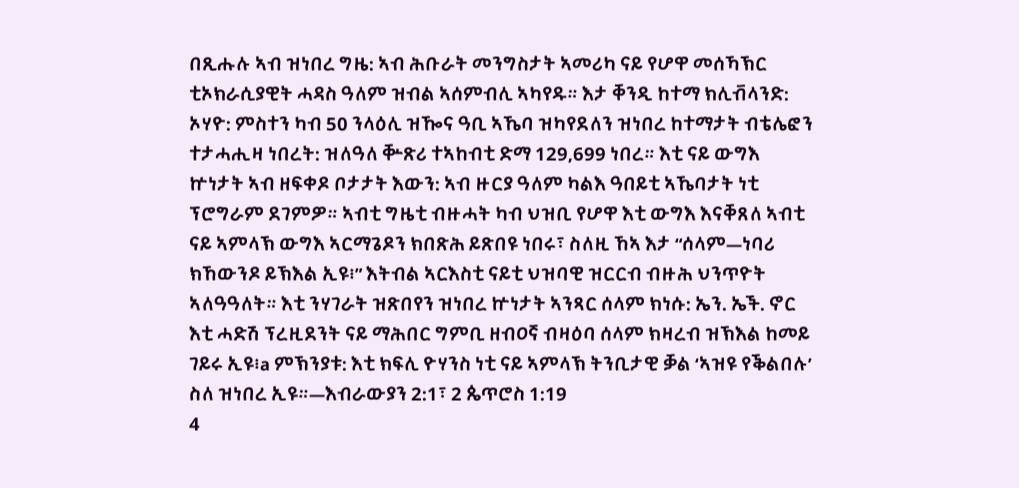በጺሑሉ ኣብ ዝነበረ ግዜ: ኣብ ሕቡራት መንግስታት ኣመሪካ ናይ የሆዋ መሰኻኽር ቲኦክራሲያዊት ሓዳስ ዓለም ዝብል ኣሰምብሊ ኣካየዱ። እታ ቐንዲ ከተማ ክሊቭላንድ: ኦሃዮ: ምስተን ካብ 50 ንላዕሊ ዝዀና ዓቢ ኣኼባ ዝካየደለን ዝነበረ ከተማታት ብቴሌፎን ተታሓሒዛ ነበረት: ዝለዓለ ቝጽሪ ተኣከብቲ ድማ 129,699 ነበረ። እቲ ናይ ውግእ ኵነታት ኣብ ዘፍቀዶ ቦታታት እውን: ኣብ ዙርያ ዓለም ካልእ ዓበይቲ ኣኼባታት ነቲ ፕሮግራም ደገምዎ። ኣብቲ ግዜቲ ብዙሓት ካብ ህዝቢ የሆዋ እቲ ውግእ እናቐጸለ ኣብቲ ናይ ኣምላኽ ውግእ ኣርማጌዶን ክበጽሕ ይጽበዩ ነበሩ፣ ስለዚ ኸኣ እታ “ሰላም—ነባሪ ክኸውንዶ ይኽእል ኢዩ፧” እትብል ኣርእስቲ ናይቲ ህዝባዊ ዝርርብ ብዙሕ ህንጥዮት ኣለዓዓለት። እቲ ንሃገራት ዝጽበየን ዝነበረ ኵነታት ኣንጻር ሰላም ክነሱ: ኤን. ኤች. ኖር እቲ ሓድሽ ፕረዚደንት ናይ ማሕበር ግምቢ ዘብዐኛ ብዛዕባ ሰላም ክዛረብ ዝኽእል ከመይ ገይሩ ኢዩ፧a ምኽንያቱ: እቲ ክፍሊ ዮሃንስ ነቲ ናይ ኣምላኽ ትንቢታዊ ቓል ‘ኣዝዩ የቕልበሉ’ ስለ ዝነበረ ኢዩ።—እብራውያን 2:1፣ 2 ጴጥሮስ 1:19
4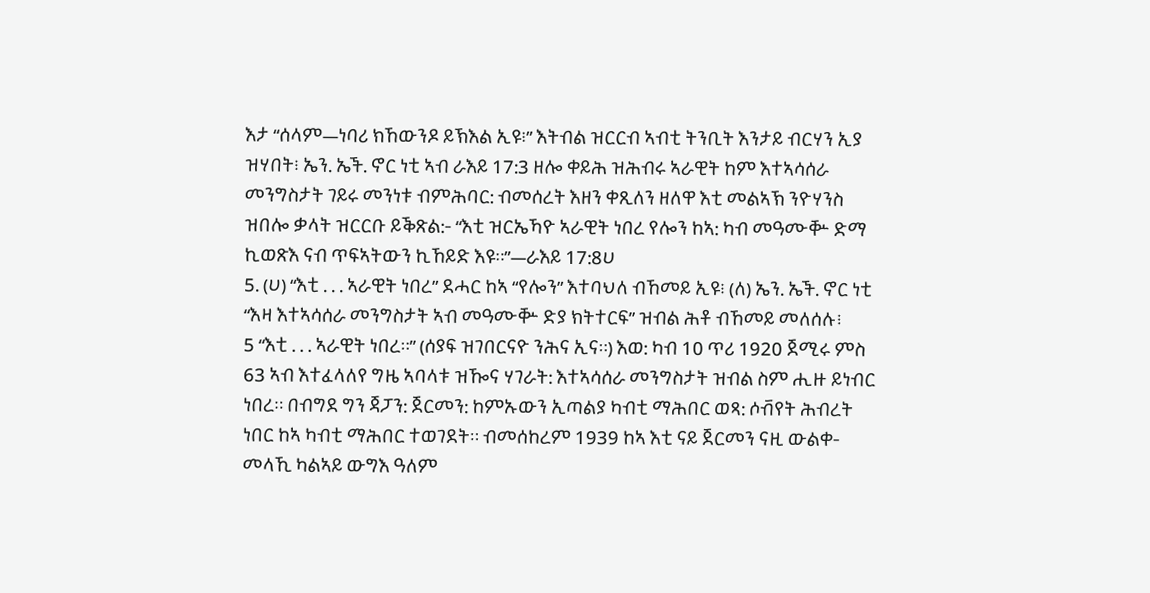እታ “ሰላም—ነባሪ ክኸውንዶ ይኽእል ኢዩ፧” እትብል ዝርርብ ኣብቲ ትንቢት እንታይ ብርሃን ኢያ ዝሃበት፧ ኤን. ኤች. ኖር ነቲ ኣብ ራእይ 17:3 ዘሎ ቀይሕ ዝሕብሩ ኣራዊት ከም እተኣሳሰራ መንግስታት ገይሩ መንነቱ ብምሕባር: ብመሰረት እዘን ቀጺለን ዘለዋ እቲ መልኣኽ ንዮሃንስ ዝበሎ ቃላት ዝርርቡ ይቕጽል:- “እቲ ዝርኤኻዮ ኣራዊት ነበረ የሎን ከኣ: ካብ መዓሙቝ ድማ ኪወጽእ ናብ ጥፍኣትውን ኪኸይድ እዩ።”—ራእይ 17:8ሀ
5. (ሀ) “እቲ . . . ኣራዊት ነበረ” ደሓር ከኣ “የሎን” እተባህለ ብኸመይ ኢዩ፧ (ለ) ኤን. ኤች. ኖር ነቲ “እዛ እተኣሳሰራ መንግስታት ኣብ መዓሙቝ ድያ ክትተርፍ” ዝብል ሕቶ ብኸመይ መለሰሉ፧
5 “እቲ . . . ኣራዊት ነበረ።” (ሰያፍ ዝገበርናዮ ንሕና ኢና።) እወ: ካብ 10 ጥሪ 1920 ጀሚሩ ምስ 63 ኣብ እተፈላለየ ግዜ ኣባላቱ ዝዀና ሃገራት: እተኣሳሰራ መንግስታት ዝብል ስም ሒዙ ይነብር ነበረ። በብግደ ግን ጃፓን: ጀርመን: ከምኡውን ኢጣልያ ካብቲ ማሕበር ወጻ: ሶቭየት ሕብረት ነበር ከኣ ካብቲ ማሕበር ተወገደት። ብመሰከረም 1939 ከኣ እቲ ናይ ጀርመን ናዚ ውልቀ-መላኺ ካልኣይ ውግእ ዓለም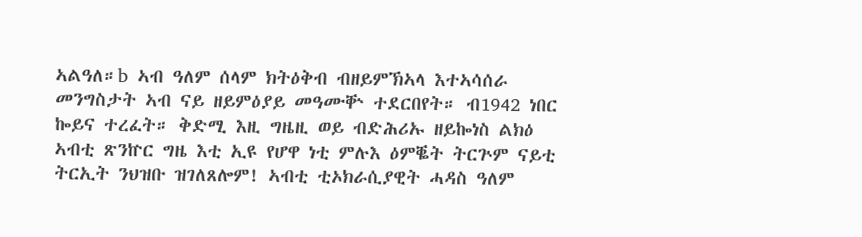ኣልዓለ።b ኣብ ዓለም ሰላም ክትዕቅብ ብዘይምኽኣላ እተኣሳሰራ መንግስታት ኣብ ናይ ዘይምዕያይ መዓሙቝ ተደርበየት። ብ1942 ነበር ኰይና ተረፈት። ቅድሚ እዚ ግዜዚ ወይ ብድሕሪኡ ዘይኰነስ ልክዕ ኣብቲ ጽንኵር ግዜ እቲ ኢዩ የሆዋ ነቲ ምሉእ ዕምቘት ትርጕም ናይቲ ትርኢት ንህዝቡ ዝገለጸሎም! ኣብቲ ቲኦክራሲያዊት ሓዳስ ዓለም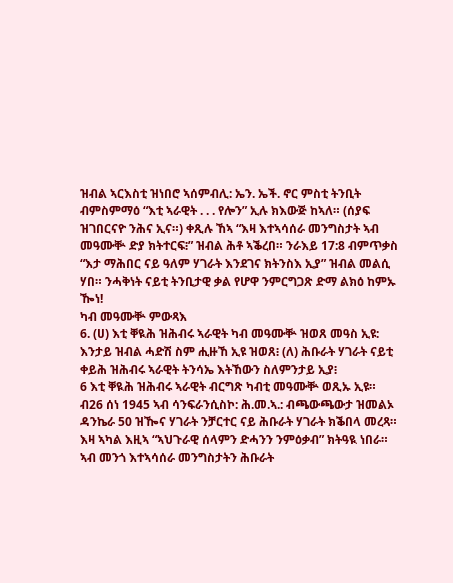ዝብል ኣርእስቲ ዝነበሮ ኣሰምብሊ: ኤን. ኤች. ኖር ምስቲ ትንቢት ብምስምማዕ “እቲ ኣራዊት . . . የሎን” ኢሉ ክእውጅ ከኣለ። (ሰያፍ ዝገበርናዮ ንሕና ኢና።) ቀጺሉ ኸኣ “እዛ እተኣሳሰራ መንግስታት ኣብ መዓሙቝ ድያ ክትተርፍ፧” ዝብል ሕቶ ኣቕረበ። ንራእይ 17:8 ብምጥቃስ “እታ ማሕበር ናይ ዓለም ሃገራት እንደገና ክትንስእ ኢያ” ዝብል መልሲ ሃበ። ንሓቅነት ናይቲ ትንቢታዊ ቃል የሆዋ ንምርግጋጽ ድማ ልክዕ ከምኡ ዀነ!
ካብ መዓሙቝ ምውጻእ
6. (ሀ) እቲ ቐዪሕ ዝሕብሩ ኣራዊት ካብ መዓሙቝ ዝወጸ መዓስ ኢዩ: እንታይ ዝብል ሓድሽ ስም ሒዙኸ ኢዩ ዝወጸ፧ (ለ) ሕቡራት ሃገራት ናይቲ ቀይሕ ዝሕብሩ ኣራዊት ትንሳኤ እትኸውን ስለምንታይ ኢያ፧
6 እቲ ቐዪሕ ዝሕብሩ ኣራዊት ብርግጽ ካብቲ መዓሙቝ ወጺኡ ኢዩ። ብ26 ሰነ 1945 ኣብ ሳንፍራንሲስኮ: ሕ.መ.ኣ.: ብጫውጫውታ ዝመልኦ ዳንኬራ 50 ዝዀና ሃገራት ንቻርተር ናይ ሕቡራት ሃገራት ክቕበላ መረጻ። እዛ ኣካል እዚኣ “ኣህጉራዊ ሰላምን ድሓንን ንምዕቃብ” ክትዓዪ ነበራ። ኣብ መንጎ እተኣሳሰራ መንግስታትን ሕቡራት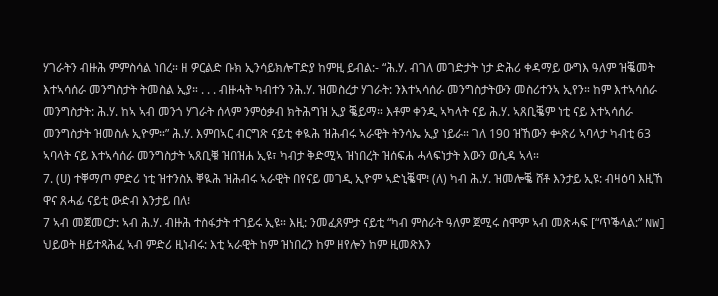ሃገራትን ብዙሕ ምምስሳል ነበረ። ዘ ዎርልድ ቡክ ኢንሳይክሎፐድያ ከምዚ ይብል:- “ሕ.ሃ. ብገለ መገድታት ነታ ድሕሪ ቀዳማይ ውግእ ዓለም ዝቘመት እተኣሳሰራ መንግስታት ትመስል ኢያ። . . . ብዙሓት ካብተን ንሕ.ሃ. ዝመስረታ ሃገራት: ንእተኣሳሰራ መንግስታትውን መስሪተንኣ ኢየን። ከም እተኣሳሰራ መንግስታት: ሕ.ሃ. ከኣ ኣብ መንጎ ሃገራት ሰላም ንምዕቃብ ክትሕግዝ ኢያ ቘይማ። እቶም ቀንዲ ኣካላት ናይ ሕ.ሃ. ኣጸቢቘም ነቲ ናይ እተኣሳሰራ መንግስታት ዝመስሉ ኢዮም።” ሕ.ሃ. እምበኣር ብርግጽ ናይቲ ቀዪሕ ዝሕብሩ ኣራዊት ትንሳኤ ኢያ ነይራ። ገለ 190 ዝኸውን ቍጽሪ ኣባላታ ካብቲ 63 ኣባላት ናይ እተኣሳሰራ መንግስታት ኣጸቢቑ ዝበዝሐ ኢዩ፣ ካብታ ቅድሚኣ ዝነበረት ዝሰፍሐ ሓላፍነታት እውን ወሲዳ ኣላ።
7. (ሀ) ተቐማጦ ምድሪ ነቲ ዝተንስአ ቐዪሕ ዝሕብሩ ኣራዊት በየናይ መገዲ ኢዮም ኣድኒቘሞ፧ (ለ) ካብ ሕ.ሃ. ዝመሎቘ ሸቶ እንታይ ኢዩ: ብዛዕባ እዚኸ ዋና ጸሓፊ ናይቲ ውድብ እንታይ በለ፧
7 ኣብ መጀመርታ: ኣብ ሕ.ሃ. ብዙሕ ተስፋታት ተገይሩ ኢዩ። እዚ: ንመፈጸምታ ናይቲ “ካብ ምስራት ዓለም ጀሚሩ ስሞም ኣብ መጽሓፍ [“ጥቕላል:” NW] ህይወት ዘይተጻሕፈ ኣብ ምድሪ ዚነብሩ: እቲ ኣራዊት ከም ዝነበረን ከም ዘየሎን ከም ዚመጽእን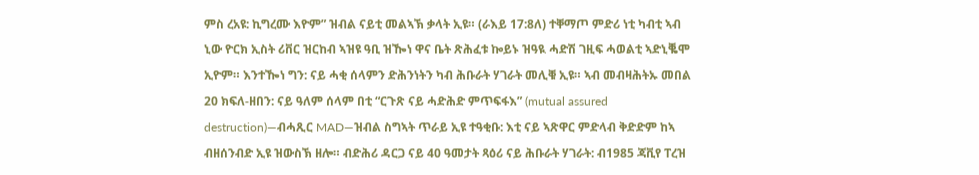ምስ ረአዩ: ኪግረሙ እዮም” ዝብል ናይቲ መልኣኽ ቃላት ኢዩ። (ራእይ 17:8ለ) ተቐማጦ ምድሪ ነቲ ካብቲ ኣብ ኒው ዮርክ ኢስት ሪቨር ዝርከብ ኣዝዩ ዓቢ ዝዀነ ዋና ቤት ጽሕፈቱ ኰይኑ ዝዓዪ ሓድሽ ገዚፍ ሓወልቲ ኣድኒቘሞ ኢዮም። እንተዀነ ግን: ናይ ሓቂ ሰላምን ድሕንነትን ካብ ሕቡራት ሃገራት መሊቑ ኢዩ። ኣብ መብዛሕትኡ መበል 20 ክፍለ-ዘበን: ናይ ዓለም ሰላም በቲ “ርጉጽ ናይ ሓድሕድ ምጥፍፋእ” (mutual assured destruction)—ብሓጺር MAD—ዝብል ስግኣት ጥራይ ኢዩ ተዓቂቡ: እቲ ናይ ኣጽዋር ምድላብ ቅድድም ከኣ ብዘሰንብድ ኢዩ ዝውስኽ ዘሎ። ብድሕሪ ዳርጋ ናይ 40 ዓመታት ጻዕሪ ናይ ሕቡራት ሃገራት: ብ1985 ጃቪየ ፐረዝ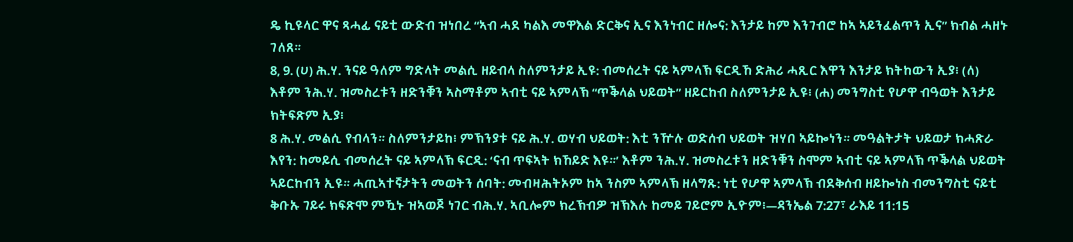ዴ ኪዩላር ዋና ጻሓፊ ናይቲ ውድብ ዝነበረ “ኣብ ሓደ ካልእ መዋእል ድርቅና ኢና እንነብር ዘሎና: እንታይ ከም እንገብሮ ከኣ ኣይንፈልጥን ኢና” ክብል ሓዘኑ ገለጸ።
8, 9. (ሀ) ሕ.ሃ. ንናይ ዓለም ግድላት መልሲ ዘይብላ ስለምንታይ ኢዩ: ብመሰረት ናይ ኣምላኽ ፍርዲኸ ድሕሪ ሓጺር እዋን እንታይ ክትከውን ኢያ፧ (ለ) እቶም ንሕ.ሃ. ዝመስረቱን ዘድንቑን ኣስማቶም ኣብቲ ናይ ኣምላኽ “ጥቕላል ህይወት” ዘይርከብ ስለምንታይ ኢዩ፧ (ሐ) መንግስቲ የሆዋ ብዓወት እንታይ ክትፍጽም ኢያ፧
8 ሕ.ሃ. መልሲ የብላን። ስለምንታይከ፧ ምኽንያቱ ናይ ሕ.ሃ. ወሃብ ህይወት: እቲ ንዅሉ ወድሰብ ህይወት ዝሃበ ኣይኰነን። መዓልትታት ህይወታ ክሓጽራ እየን: ከመይሲ ብመሰረት ናይ ኣምላኽ ፍርዲ: ‘ናብ ጥፍኣት ክኸይድ እዩ።’ እቶም ንሕ.ሃ. ዝመስረቱን ዘድንቑን ስሞም ኣብቲ ናይ ኣምላኽ ጥቕላል ህይወት ኣይርከብን ኢዩ። ሓጢኣተኛታትን መወትን ሰባት: መብዛሕትኦም ከኣ ንስም ኣምላኽ ዘላግጹ: ነቲ የሆዋ ኣምላኽ ብደቅሰብ ዘይኰነስ ብመንግስቲ ናይቲ ቅቡኡ ገይሩ ክፍጽሞ ምዃኑ ዝኣወጆ ነገር ብሕ.ሃ. ኣቢሎም ክረኽብዎ ዝኽእሉ ከመይ ገይሮም ኢዮም፧—ዳንኤል 7:27፣ ራእይ 11:15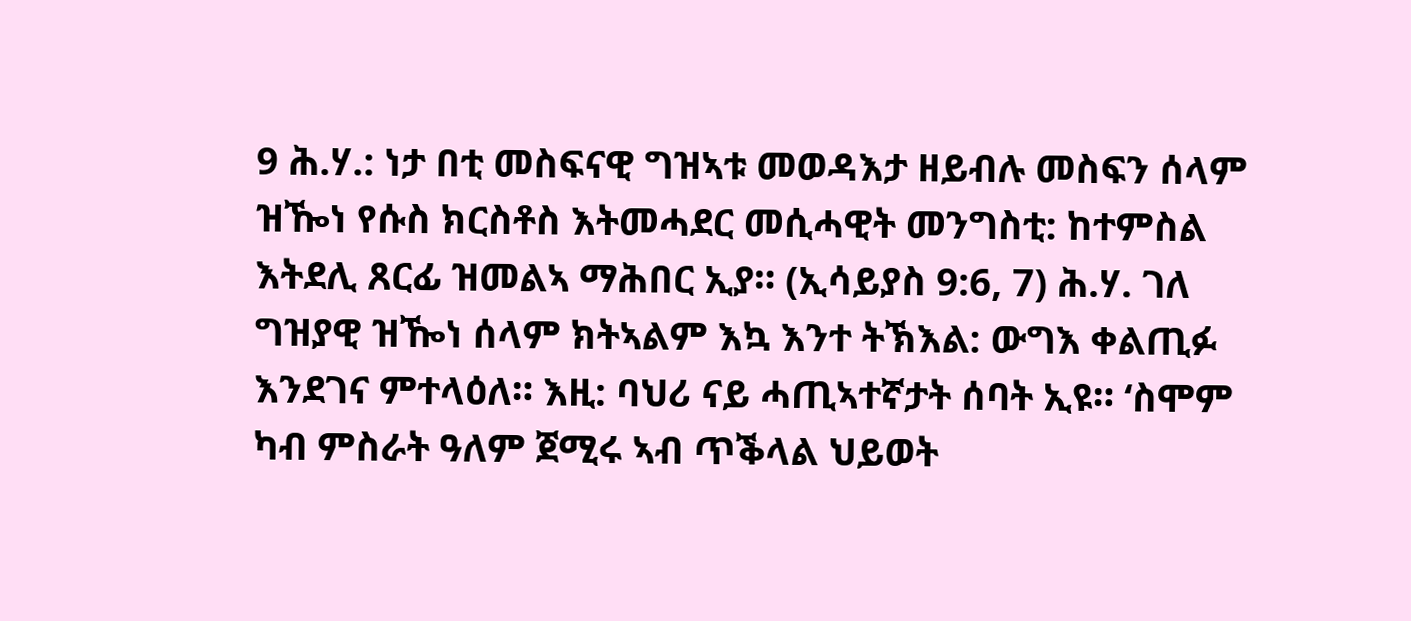9 ሕ.ሃ.: ነታ በቲ መስፍናዊ ግዝኣቱ መወዳእታ ዘይብሉ መስፍን ሰላም ዝዀነ የሱስ ክርስቶስ እትመሓደር መሲሓዊት መንግስቲ: ከተምስል እትደሊ ጸርፊ ዝመልኣ ማሕበር ኢያ። (ኢሳይያስ 9:6, 7) ሕ.ሃ. ገለ ግዝያዊ ዝዀነ ሰላም ክትኣልም እኳ እንተ ትኽእል: ውግእ ቀልጢፉ እንደገና ምተላዕለ። እዚ: ባህሪ ናይ ሓጢኣተኛታት ሰባት ኢዩ። ‘ስሞም ካብ ምስራት ዓለም ጀሚሩ ኣብ ጥቕላል ህይወት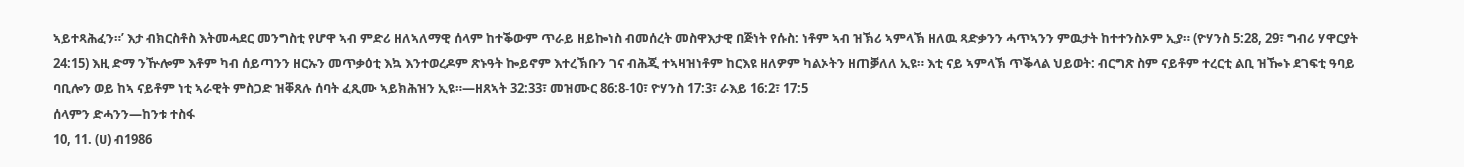ኣይተጻሕፈን።’ እታ ብክርስቶስ እትመሓደር መንግስቲ የሆዋ ኣብ ምድሪ ዘለኣለማዊ ሰላም ከተቕውም ጥራይ ዘይኰነስ ብመሰረት መስዋእታዊ በጅነት የሱስ: ነቶም ኣብ ዝኽሪ ኣምላኽ ዘለዉ ጻድቃንን ሓጥኣንን ምዉታት ከተተንስኦም ኢያ። (ዮሃንስ 5:28, 29፣ ግብሪ ሃዋርያት 24:15) እዚ ድማ ንዅሎም እቶም ካብ ሰይጣንን ዘርኡን መጥቃዕቲ እኳ እንተወረዶም ጽኑዓት ኰይኖም እተረኽቡን ገና ብሕጂ ተኣዛዝነቶም ከርእዩ ዘለዎም ካልኦትን ዘጠቓለለ ኢዩ። እቲ ናይ ኣምላኽ ጥቕላል ህይወት: ብርግጽ ስም ናይቶም ተረርቲ ልቢ ዝዀኑ ደገፍቲ ዓባይ ባቢሎን ወይ ከኣ ናይቶም ነቲ ኣራዊት ምስጋድ ዝቐጸሉ ሰባት ፈጺሙ ኣይክሕዝን ኢዩ።—ዘጸኣት 32:33፣ መዝሙር 86:8-10፣ ዮሃንስ 17:3፣ ራእይ 16:2፣ 17:5
ሰላምን ድሓንን—ከንቱ ተስፋ
10, 11. (ሀ) ብ1986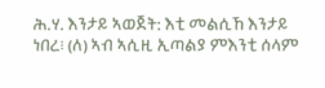ሕ.ሃ. እንታይ ኣወጀት: እቲ መልሲኸ እንታይ ነበረ፧ (ለ) ኣብ ኣሲዚ ኢጣልያ ምእንቲ ሰላም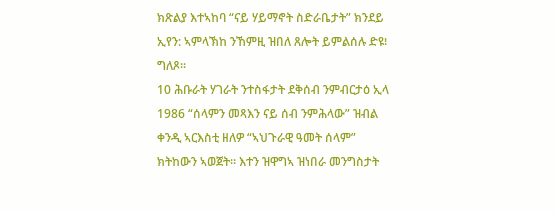ክጽልያ እተኣከባ “ናይ ሃይማኖት ስድራቤታት” ክንደይ ኢየን: ኣምላኽከ ንኸምዚ ዝበለ ጸሎት ይምልሰሉ ድዩ፧ ግለጾ።
10 ሕቡራት ሃገራት ንተስፋታት ደቅሰብ ንምብርታዕ ኢላ 1986 “ሰላምን መጻእን ናይ ሰብ ንምሕላው” ዝብል ቀንዲ ኣርእስቲ ዘለዎ “ኣህጉራዊ ዓመት ሰላም” ክትከውን ኣወጀት። እተን ዝዋግኣ ዝነበራ መንግስታት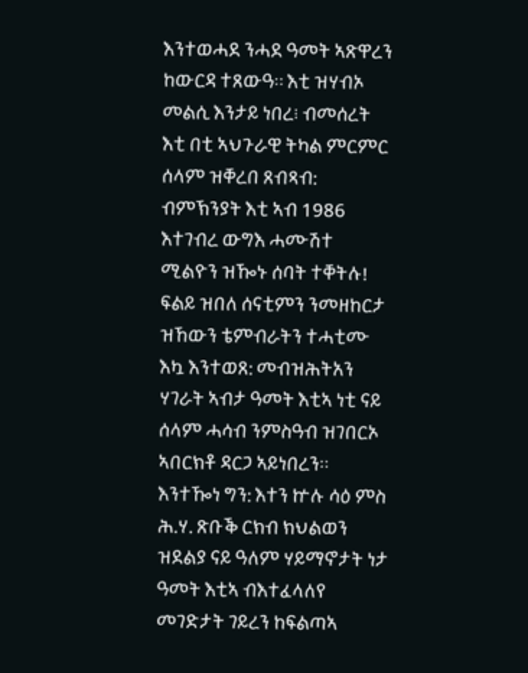እንተወሓደ ንሓደ ዓመት ኣጽዋረን ከውርዳ ተጸውዓ። እቲ ዝሃብኦ መልሲ እንታይ ነበረ፧ ብመሰረት እቲ በቲ ኣህጉራዊ ትካል ምርምር ሰላም ዝቐረበ ጸብጻብ: ብምኽንያት እቲ ኣብ 1986 እተገብረ ውግእ ሓሙሽተ ሚልዮን ዝዀኑ ሰባት ተቐትሉ! ፍልይ ዝበለ ሰናቲምን ንመዘከርታ ዝኸውን ቴምብራትን ተሓቲሙ እኳ እንተወጸ: መብዝሕትአን ሃገራት ኣብታ ዓመት እቲኣ ነቲ ናይ ሰላም ሓሳብ ንምስዓብ ዝገበርኦ ኣበርክቶ ዳርጋ ኣይነበረን። እንተዀነ ግን: እተን ኵሉ ሳዕ ምስ ሕ.ሃ. ጽቡቕ ርክብ ክህልወን ዝደልያ ናይ ዓለም ሃይማኖታት ነታ ዓመት እቲኣ ብእተፈላለየ መገድታት ገይረን ከፍልጣኣ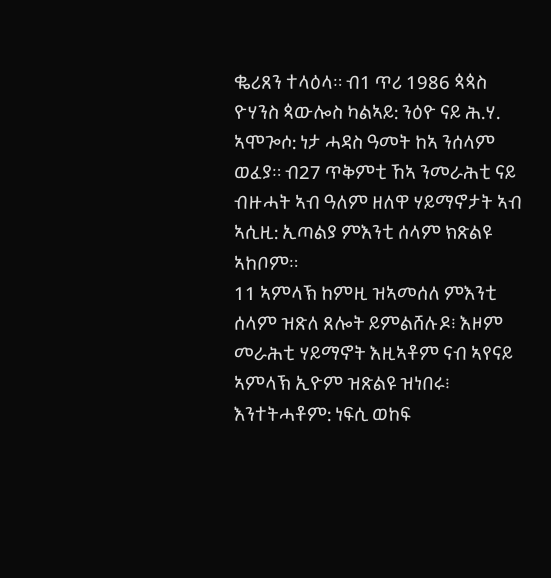ቈሪጸን ተላዕላ። ብ1 ጥሪ 1986 ጳጳስ ዮሃንስ ጳውሎስ ካልኣይ: ንዕዮ ናይ ሕ.ሃ. ኣሞጐሶ: ነታ ሓዳስ ዓመት ከኣ ንሰላም ወፈያ። ብ27 ጥቅምቲ ኸኣ ንመራሕቲ ናይ ብዙሓት ኣብ ዓለም ዘለዋ ሃይማኖታት ኣብ ኣሲዚ: ኢጣልያ ምእንቲ ሰላም ክጽልዩ ኣከቦም።
11 ኣምላኽ ከምዚ ዝኣመሰለ ምእንቲ ሰላም ዝጽለ ጸሎት ይምልሸሉዶ፧ እዞም መራሕቲ ሃይማኖት እዚኣቶም ናብ ኣየናይ ኣምላኽ ኢዮም ዝጽልዩ ዝነበሩ፧ እንተትሓቶም: ነፍሲ ወከፍ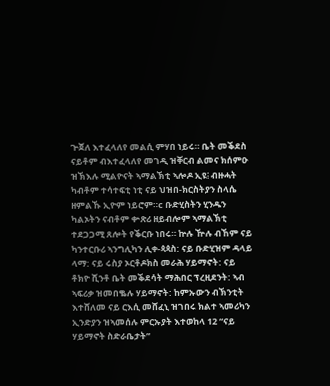ጕጀለ እተፈላለየ መልሲ ምሃበ ነይሩ። ቤት መቕደስ ናይቶም ብእተፈላለየ መገዲ ዝቐርብ ልመና ክሰምዑ ዝኽእሉ ሚልዮናት ኣማልኽቲ ኣሎዶ ኢዩ፧ ብዙሓት ካብቶም ተሳተፍቲ ነቲ ናይ ህዝበ-ክርስትያን ስላሴ ዘምልኹ ኢዮም ነይሮም።c ቡድሂስትን ሂንዱን ካልኦትን ናብቶም ቍጽሪ ዘይብሎም ኣማልኽቲ ተደጋጋሚ ጸሎት የቕርቡ ነበሩ። ኵሉ ዅሉ ብኸም ናይ ካንተርቡሪ ኣንግሊካን ሊቀ-ጳጳስ: ናይ ቡድሂዝም ዳላይ ላማ: ናይ ሩስያ ኦርቶዶክስ መራሕ ሃይማኖት: ናይ ቶክዮ ሺንቶ ቤት መቕደሳት ማሕበር ፕረዚደንት: ኣብ ኣፍሪቃ ዝመበቈሉ ሃይማኖት: ከምኡውን ብኽንቲት እተሸለመ ናይ ርእሲ መሸፈኒ ዝገበሩ ክልተ ኣመሪካን ኢንድያን ዝኣመሰሉ ምርኡያት እተወከላ 12 “ናይ ሃይማኖት ስድራቤታት”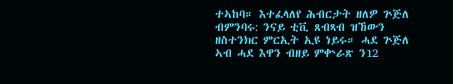ተኣከባ። እተፈላለየ ሕብርታት ዘለዎ ጕጅለ ብምንባሩ: ንናይ ቲቪ ጸብጻብ ዝኸውን ዘስተንክር ምርኢት ኢዩ ነይሩ። ሓደ ጕጅለ ኣብ ሓደ እዋን ብዘይ ምቍራጽ ን12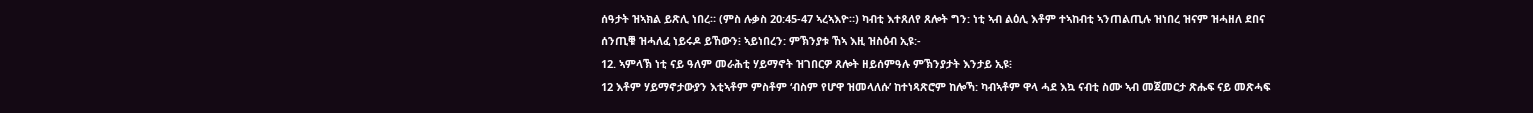ሰዓታት ዝኣክል ይጽሊ ነበረ። (ምስ ሉቃስ 20:45-47 ኣረኣእዮ።) ካብቲ እተጸለየ ጸሎት ግን: ነቲ ኣብ ልዕሊ እቶም ተኣከብቲ ኣንጠልጢሉ ዝነበረ ዝናም ዝሓዘለ ደበና ሰንጢቑ ዝሓለፈ ነይሩዶ ይኸውን፧ ኣይነበረን: ምኽንያቱ ኸኣ እዚ ዝስዕብ ኢዩ:-
12. ኣምላኽ ነቲ ናይ ዓለም መራሕቲ ሃይማኖት ዝገበርዎ ጸሎት ዘይሰምዓሉ ምኽንያታት እንታይ ኢዩ፧
12 እቶም ሃይማኖታውያን እቲኣቶም ምስቶም ‘ብስም የሆዋ ዝመላለሱ’ ከተነጻጽሮም ከሎኻ: ካብኣቶም ዋላ ሓደ እኳ ናብቲ ስሙ ኣብ መጀመርታ ጽሑፍ ናይ መጽሓፍ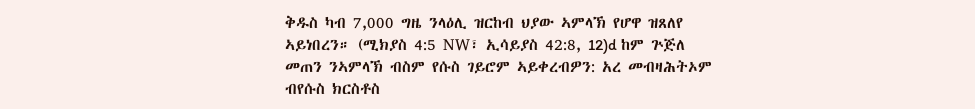ቅዱስ ካብ 7,000 ግዜ ንላዕሊ ዝርከብ ህያው ኣምላኽ የሆዋ ዝጸለየ ኣይነበረን። (ሚክያስ 4:5 NW፣ ኢሳይያስ 42:8, 12)d ከም ጕጅለ መጠን ንኣምላኽ ብስም የሱስ ገይሮም ኣይቀረብዎን: አረ መብዛሕትኦም ብየሱስ ክርስቶስ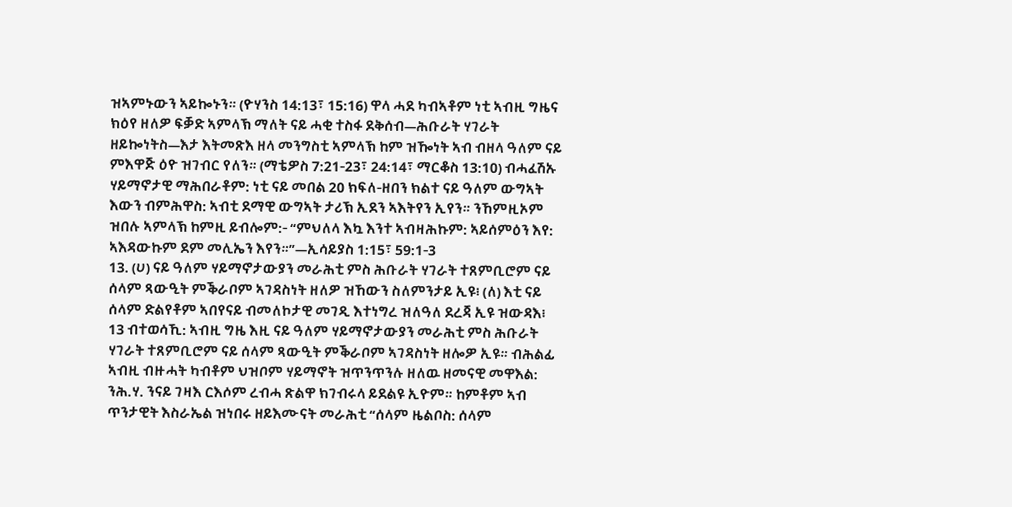ዝኣምኑውን ኣይኰኑን። (ዮሃንስ 14:13፣ 15:16) ዋላ ሓደ ካብኣቶም ነቲ ኣብዚ ግዜና ክዕየ ዘለዎ ፍቓድ ኣምላኽ ማለት ናይ ሓቂ ተስፋ ደቅሰብ—ሕቡራት ሃገራት ዘይኰነትስ—እታ እትመጽእ ዘላ መንግስቲ ኣምላኽ ከም ዝዀነት ኣብ ብዘላ ዓለም ናይ ምእዋጅ ዕዮ ዝገብር የለን። (ማቴዎስ 7:21-23፣ 24:14፣ ማርቆስ 13:10) ብሓፈሽኡ ሃይማኖታዊ ማሕበራቶም: ነቲ ናይ መበል 20 ክፍለ-ዘበን ክልተ ናይ ዓለም ውግኣት እውን ብምሕዋስ: ኣብቲ ደማዊ ውግኣት ታሪኽ ኢደን ኣእትየን ኢየን። ንኸምዚኦም ዝበሉ ኣምላኽ ከምዚ ይብሎም:- “ምህለላ እኳ እንተ ኣብዛሕኩም: ኣይሰምዕን እየ: ኣእዳውኩም ደም መሊኤን እየን።”—ኢሳይያስ 1:15፣ 59:1-3
13. (ሀ) ናይ ዓለም ሃይማኖታውያን መራሕቲ ምስ ሕቡራት ሃገራት ተጸምቢሮም ናይ ሰላም ጻውዒት ምቕራቦም ኣገዳስነት ዘለዎ ዝኸውን ስለምንታይ ኢዩ፧ (ለ) እቲ ናይ ሰላም ድልየቶም ኣበየናይ ብመለኮታዊ መገዲ እተነግረ ዝለዓለ ደረጃ ኢዩ ዝውዳእ፧
13 ብተወሳኺ: ኣብዚ ግዜ እዚ ናይ ዓለም ሃይማኖታውያን መራሕቲ ምስ ሕቡራት ሃገራት ተጸምቢሮም ናይ ሰላም ጻውዒት ምቕራቦም ኣገዳስነት ዘሎዎ ኢዩ። ብሕልፊ ኣብዚ ብዙሓት ካብቶም ህዝቦም ሃይማኖት ዝጥንጥንሉ ዘለዉ ዘመናዊ መዋእል: ንሕ.ሃ. ንናይ ገዛእ ርእሶም ረብሓ ጽልዋ ክገብሩላ ይደልዩ ኢዮም። ከምቶም ኣብ ጥንታዊት እስራኤል ዝነበሩ ዘይእሙናት መራሕቲ “ሰላም ዜልቦስ: ሰላም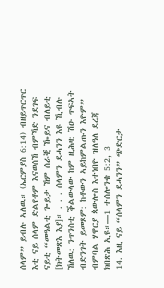ሰላም” ይብሉ ኣለዉ። (ኤርምያስ 6:14) ብዘይጥርጥር እቲ ናይ ሰላም ድልየቶም እናወሰኸ ብምኻድ ንደገፍ ናይቲ “መዓልቲ ጐይታ ኸም ሰራቒ ዀይና ብለይቲ [ክትመጽእ እያ]። . . . ሰላምን ደሓንን እዩ ኺብሉ ኸለዉ: ንጥንስቲ ቕልውላው ከም ዚሕዛ: ሽዑ ጥፍኣት ብድንገት ይመጾም: ከቶውን ኣይከምልጡን እዮም” ብምባል ሃዋርያ ጳውሎስ እተነበዮ ዝለዓለ ደረጃ ክበጽሕ ኢዩ።—1 ተሰሎንቄ 5:2, 3
14. እዚ ናይ “ሰላምን ደሓንን” ጭድርታ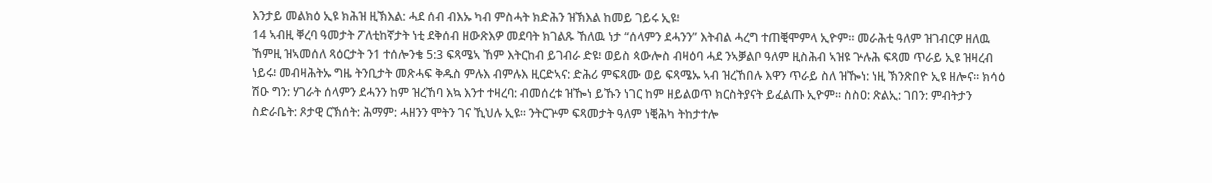እንታይ መልክዕ ኢዩ ክሕዝ ዚኽእል: ሓደ ሰብ ብእኡ ካብ ምስሓት ክድሕን ዝኽእል ከመይ ገይሩ ኢዩ፧
14 ኣብዚ ቐረባ ዓመታት ፖለቲከኛታት ነቲ ደቅሰብ ዘውጽእዎ መደባት ክገልጹ ኸለዉ ነታ “ሰላምን ደሓንን” እትብል ሓረግ ተጠቒሞምላ ኢዮም። መራሕቲ ዓለም ዝገብርዎ ዘለዉ ኸምዚ ዝኣመሰለ ጻዕርታት ን1 ተሰሎንቄ 5:3 ፍጻሜኣ ኸም እትርከብ ይገብራ ድዩ፧ ወይስ ጳውሎስ ብዛዕባ ሓደ ንኣቓልቦ ዓለም ዚስሕብ ኣዝዩ ጕሉሕ ፍጻመ ጥራይ ኢዩ ዝዛረብ ነይሩ፧ መብዛሕትኡ ግዜ ትንቢታት መጽሓፍ ቅዱስ ምሉእ ብምሉእ ዚርድኣና: ድሕሪ ምፍጻሙ ወይ ፍጻሜኡ ኣብ ዝረኸበሉ እዋን ጥራይ ስለ ዝዀነ: ነዚ ኽንጽበዮ ኢዩ ዘሎና። ክሳዕ ሽዑ ግን: ሃገራት ሰላምን ደሓንን ከም ዝረኸባ እኳ እንተ ተዛረባ: ብመሰረቱ ዝዀነ ይኹን ነገር ከም ዘይልወጥ ክርስትያናት ይፈልጡ ኢዮም። ስስዐ: ጽልኢ: ገበን: ምብትታን ስድራቤት: ጾታዊ ርኽሰት: ሕማም: ሓዘንን ሞትን ገና ኺህሉ ኢዩ። ንትርጕም ፍጻመታት ዓለም ነቒሕካ ትከታተሎ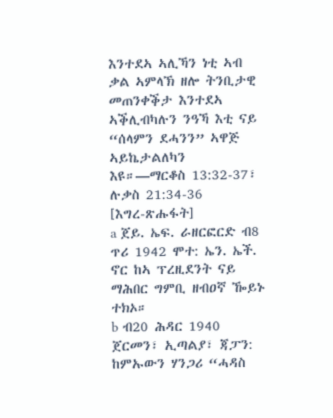እንተደኣ ኣሊኻን ነቲ ኣብ ቃል ኣምላኽ ዘሎ ትንቢታዊ መጠንቀቕታ እንተደኣ ኣቕሊብካሉን ንዓኻ እቲ ናይ “ሰላምን ደሓንን” ኣዋጅ ኣይኬታልለካን እዩ።—ማርቆስ 13:32-37፣ ሉቃስ 21:34-36
[እግረ-ጽሑፋት]
a ጀይ. ኤፍ. ራዘርፎርድ ብ8 ጥሪ 1942 ሞተ: ኤን. ኤች. ኖር ከኣ ፕረዚደንት ናይ ማሕበር ግምቢ ዘብዐኛ ዀይኑ ተክኦ።
b ብ20 ሕዳር 1940 ጀርመን፣ ኢጣልያ፣ ጃፓን: ከምኡውን ሃንጋሪ “ሓዳስ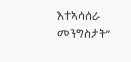እተኣሳሰራ መንግስታት”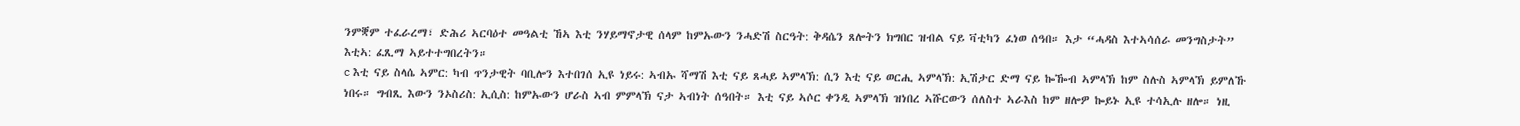ንምቛም ተፈራረማ፣ ድሕሪ ኣርባዕተ መዓልቲ ኸኣ እቲ ንሃይማኖታዊ ሰላም ከምኡውን ንሓድሽ ስርዓት: ቅዳሴን ጸሎትን ክግበር ዝብል ናይ ቫቲካን ፈነወ ሰዓበ። እታ “ሓዳስ እተኣሳሰራ መንግስታት” እቲኣ: ፈጺማ ኣይተተግበረትን።
c እቲ ናይ ስላሴ ኣምር: ካብ ጥንታዊት ባቢሎን እተበገሰ ኢዩ ነይሩ: ኣብኡ ሻማሽ እቲ ናይ ጸሓይ ኣምላኽ: ሲን እቲ ናይ ወርሒ ኣምላኽ: ኢሽታር ድማ ናይ ኰዀብ ኣምላኽ ከም ስሉስ ኣምላኽ ይምለኹ ነበሩ። ግብጺ እውን ንኦስሪስ: ኢሲስ: ከምኡውን ሆራስ ኣብ ምምላኽ ናታ ኣብነት ሰዓበት። እቲ ናይ ኣሶር ቀንዲ ኣምላኽ ዝነበረ ኣሹርውን ሰለስተ ኣራእስ ከም ዘሎዎ ኰይኑ ኢዩ ተሳኢሉ ዘሎ። ነዚ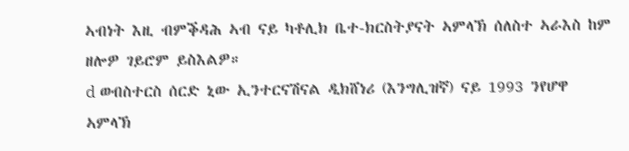ኣብነት እዚ ብምቕዳሕ ኣብ ናይ ካቶሊክ ቤተ-ክርስትያናት ኣምላኽ ሰለስተ ኣራእስ ከም ዘሎዎ ገይሮም ይስእልዎ።
d ወብስተርስ ሰርድ ኒው ኢንተርናሽናል ዲክሸነሪ (እንግሊዝኛ) ናይ 1993 ንየሆዋ ኣምላኽ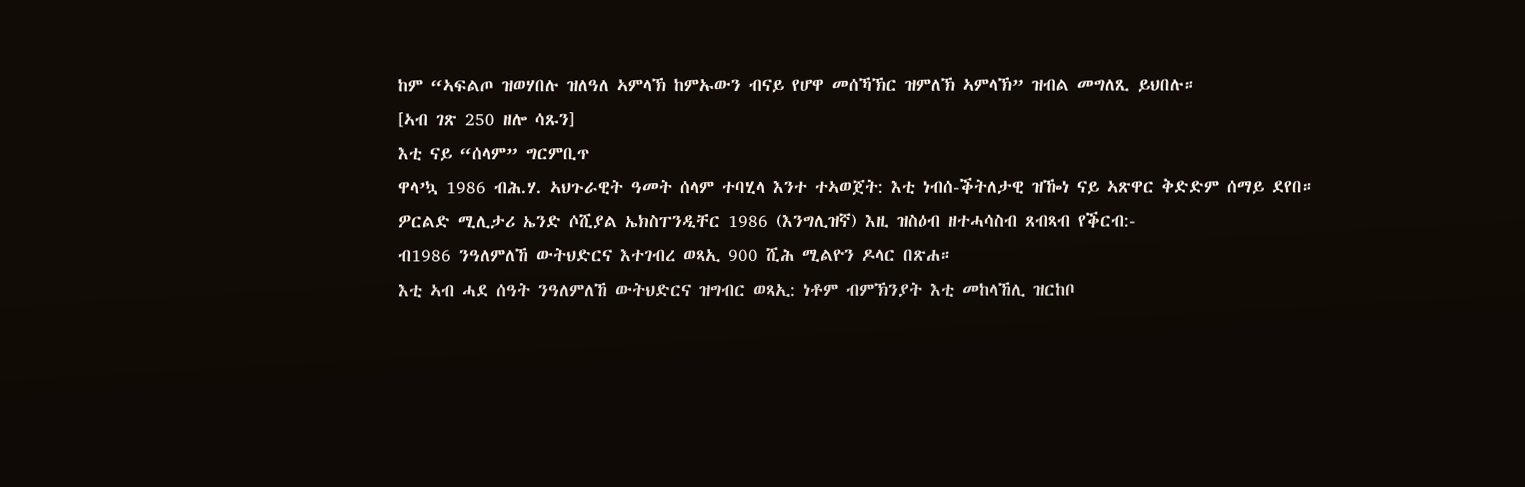ከም “ኣፍልጦ ዝወሃበሉ ዝለዓለ ኣምላኽ ከምኡውን ብናይ የሆዋ መሰኻኽር ዝምለኽ ኣምላኽ” ዝብል መግለጺ ይህበሉ።
[ኣብ ገጽ 250 ዘሎ ሳጹን]
እቲ ናይ “ሰላም” ግርምቢጥ
ዋላ’ኳ 1986 ብሕ.ሃ. ኣህጉራዊት ዓመት ሰላም ተባሂላ እንተ ተኣወጀት: እቲ ነብሰ-ቕትለታዊ ዝዀነ ናይ ኣጽዋር ቅድድም ሰማይ ደየበ። ዎርልድ ሚሊታሪ ኤንድ ሶሺያል ኤክስፐንዲቸር 1986 (እንግሊዝኛ) እዚ ዝስዕብ ዘተሓሳስብ ጸብጻብ የቕርብ:-
ብ1986 ንዓለምለኸ ውትህድርና እተገብረ ወጻኢ 900 ሺሕ ሚልዮን ዶላር በጽሐ።
እቲ ኣብ ሓደ ሰዓት ንዓለምለኸ ውትህድርና ዝግብር ወጻኢ: ነቶም ብምኽንያት እቲ መከላኸሊ ዝርከቦ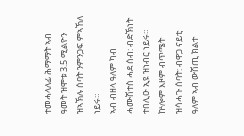ተመሓላለፊ ሕማማት ኣብ ዓመት ዝሞቱ 3.5 ሚልዮን ዝኣኽሉ ሰባት ንምንጋፍ ምኣኸለ ነይሩ።
ኣብ ብዘላ ዓለም ካብ ሓሙሽተስ ሓደ ሰብ: ብድኽነት ተበሊዑ ኢዩ ዝነብር ነይሩ። ኵሎም እዞም ብጥሜት ዝሳሓጉ ሰባት: ብዋጋ ናይቲ ዓለም ኣብ ውሽጢ ክልተ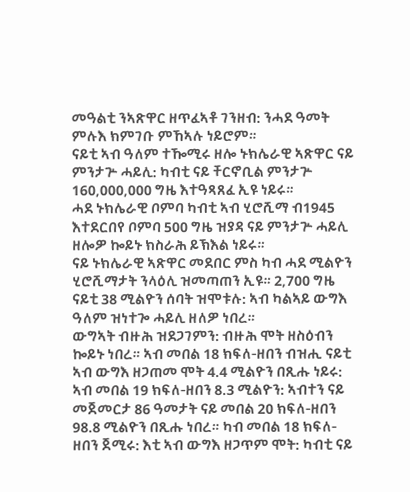መዓልቲ ንኣጽዋር ዘጥፈኣቶ ገንዘብ: ንሓደ ዓመት ምሉእ ክምገቡ ምኸኣሉ ነይሮም።
ናይቲ ኣብ ዓለም ተዀሚሩ ዘሎ ኑክሌራዊ ኣጽዋር ናይ ምንታጕ ሓይሊ: ካብቲ ናይ ቸርኖቢል ምንታጕ 160,000,000 ግዜ እተዓጻጸፈ ኢዩ ነይሩ።
ሓደ ኑክሌራዊ ቦምባ ካብቲ ኣብ ሂሮሺማ ብ1945 እተደርበየ ቦምባ 500 ግዜ ዝያዳ ናይ ምንታጕ ሓይሊ ዘሎዎ ኰይኑ ክስራሕ ይኽእል ነይሩ።
ናይ ኑክሌራዊ ኣጽዋር መደበር ምስ ካብ ሓደ ሚልዮን ሂሮሺማታት ንላዕሊ ዝመጣጠን ኢዩ። 2,700 ግዜ ናይቲ 38 ሚልዮን ሰባት ዝሞቱሉ: ኣብ ካልኣይ ውግእ ዓለም ዝነተጐ ሓይሊ ዘለዎ ነበረ።
ውግኣት ብዙሕ ዝደጋገምን: ብዙሕ ሞት ዘስዕብን ኰይኑ ነበረ። ኣብ መበል 18 ክፍለ-ዘበን ብዝሒ ናይቲ ኣብ ውግእ ዘጋጠመ ሞት 4.4 ሚልዮን በጺሑ ነይሩ: ኣብ መበል 19 ክፍለ-ዘበን 8.3 ሚልዮን: ኣብተን ናይ መጀመርታ 86 ዓመታት ናይ መበል 20 ክፍለ-ዘበን 98.8 ሚልዮን በጺሑ ነበረ። ካብ መበል 18 ክፍለ-ዘበን ጀሚሩ: እቲ ኣብ ውግእ ዘጋጥም ሞት: ካብቲ ናይ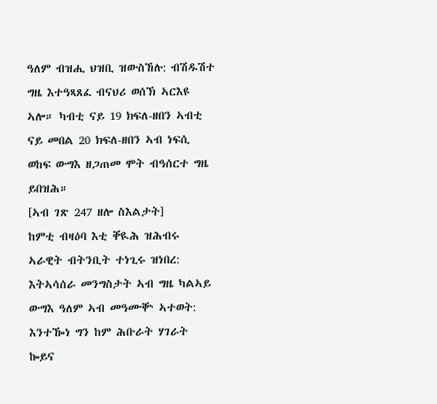ዓለም ብዝሒ ህዝቢ ዝውስኸሉ: ብሽዱሽተ ግዜ እተዓጻጸፈ ብናህሪ ወሰኽ ኣርእዩ ኣሎ። ካብቲ ናይ 19 ክፍለ-ዘበን ኣብቲ ናይ መበል 20 ክፍለ-ዘበን ኣብ ነፍሲ ወከፍ ውግእ ዘጋጠመ ሞት ብዓሰርተ ግዜ ይበዝሕ።
[ኣብ ገጽ 247 ዘሎ ስእልታት]
ከምቲ ብዛዕባ እቲ ቐዪሕ ዝሕብሩ ኣራዊት ብትንቢት ተነጊሩ ዝነበረ: እትኣሳሰራ መንግስታት ኣብ ግዜ ካልኣይ ውግእ ዓለም ኣብ መዓሙቝ ኣተወት: እንተዀነ ግን ከም ሕቡራት ሃገራት ኰይና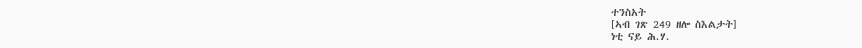ተንስአት
[ኣብ ገጽ 249 ዘሎ ስእልታት]
ነቲ ናይ ሕ.ሃ.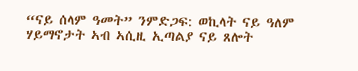“ናይ ሰላም ዓመት” ንምድጋፍ: ወኪላት ናይ ዓለም ሃይማኖታት ኣብ ኣሲዚ ኢጣልያ ናይ ጸሎት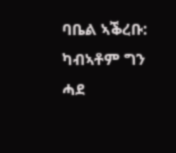ባቤል ኣቕረቡ: ካብኣቶም ግን ሓደ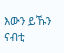እውን ይኹን ናብቲ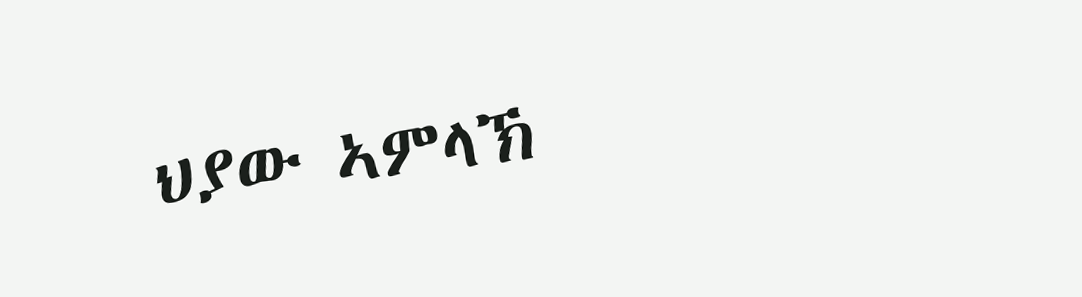ህያው ኣምላኽ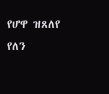የሆዋ ዝጸለየ የለን